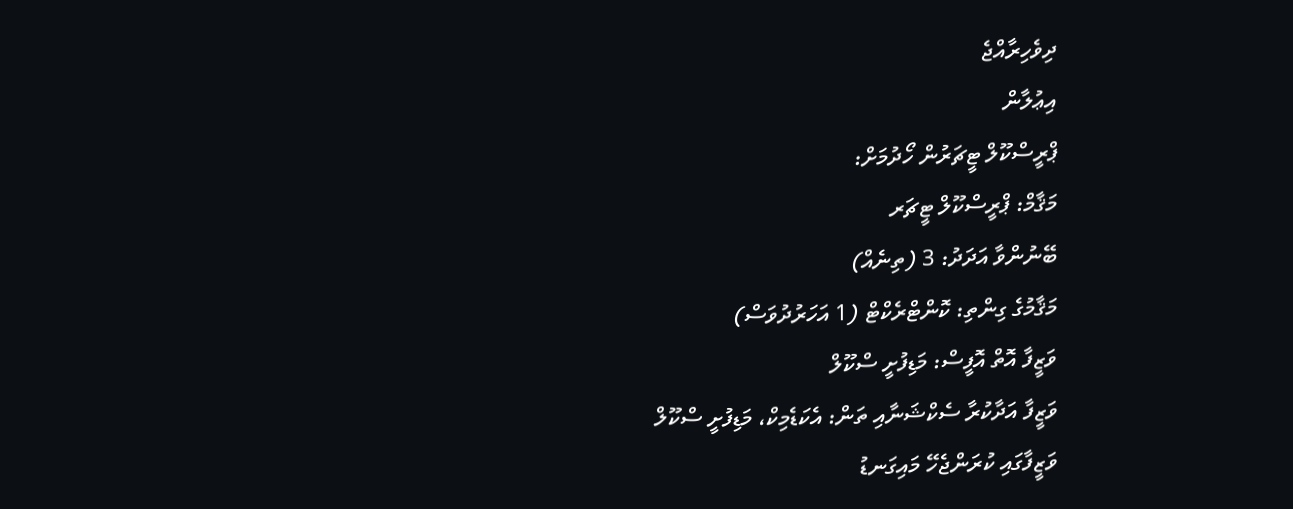ދިވެހިރާއްޖެ
އިޢުލާން
ޕްރީސްކޫލް ޓީޗަރުން ހޯދުމަށް:
މަޤާމް: ޕްރީސްކޫލް ޓީޗަރ
ބޭނުންވާ އަދަދު: 3 (ތިނެއް)
މަޤާމުގެ ގިންތި: ކޮންޓްރެކްޓް (1 އަހަރުދުވަސް)
ވަޒީފާ އޮތް އޮފީސް: މަޑިފުށީ ސްކޫލް
ވަޒީފާ އަދާކުރާ ސެކްޝަނާއި ތަން: އެކަޑެމިކް، މަޑިފުށީ ސްކޫލް
ވަޒީފާގައި ކުރަންޖެހޭ މައިގަނޑު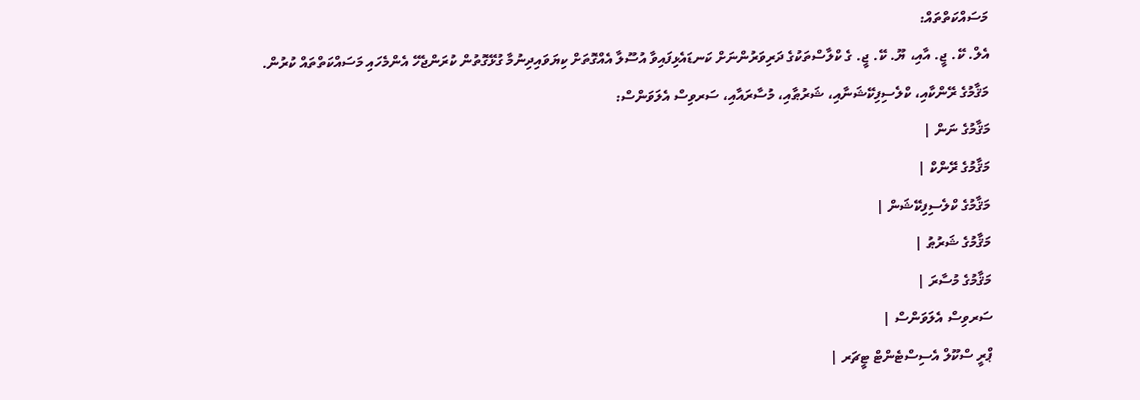މަސައްކަތްތައް:
އެލް. ކޭ. ޖީ. އާއި، ޔޫ. ކޭ. ޖީ. ގެ ކްލާސްތަކުގެ ދަރިވަރުންނަށް ކަނޑައެޅިފައިވާ އުސޫލާ އެއްގޮތަށް ކިޔަވައިދިނުމާ ގުޅޭގޮތުން ކުރަންޖެހޭ އެންމެހައި މަސައްކަތްތައް ކުރުން.
މަޤާމުގެ ރޭންކާއި، ކްލެސިފިކޭޝަނާއި، ޝަރުޠާއި، މުސާރައާއި، ސަރވިސް އެލަވަންސް:
މަޤާމުގެ ނަން |
މަޤާމުގެ ރޭންކް |
މަޤާމުގެ ކްލެސިފިކޭޝަން |
މަޤާމުގެ ޝަރުޠު |
މަޤާމުގެ މުސާރަ |
ސަރވިސް އެލަވަންސް |
ޕްރީ ސްކޫލް އެސިސްޓެންޓް ޓީޗަރ |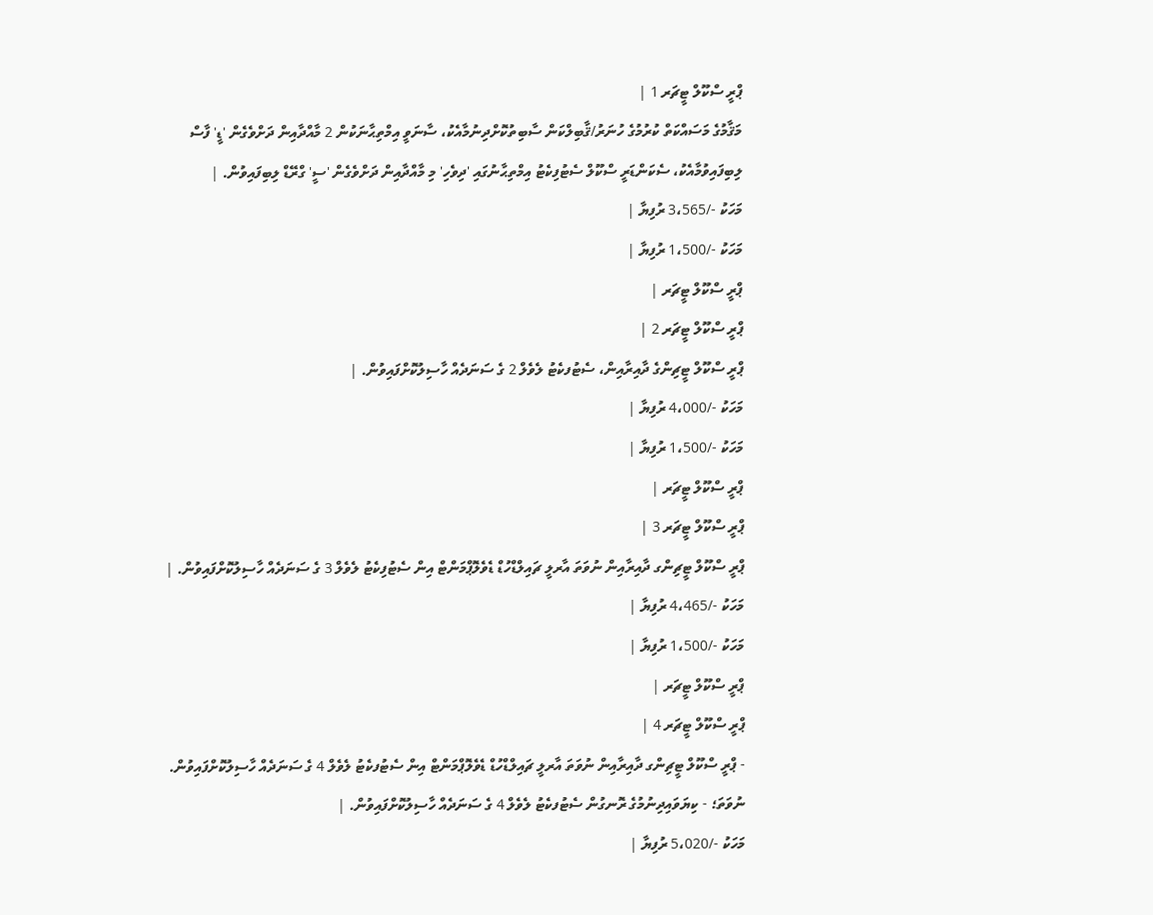ޕްރީ ސްކޫލް ޓީޗަރ 1 |
މަޤާމުގެ މަސައްކަތް ކުރުމުގެ ހުނަރު/ޤާބިލްކަން ސާބިތުކޮށްދިނުމާއެކު، ސާނަވީ އިމްތިޙާނަކުން 2 މާއްދާއިން ދަށްވެގެން 'ޑީ' ފާސް ލިބިފައިވުމާއެކު، ސެކަންޑަރީ ސްކޫލް ސެޓުފިކެޓު އިމްތިޙާނުގައި 'ދިވެހި' މި މާއްދާއިން ދަށްވެގެން 'ސީ' ގްރޭޑް ލިބިފައިވުން. |
މަހަކު -/3،565 ރުފިޔާ |
މަހަކު -/1،500 ރުފިޔާ |
ޕްރީ ސްކޫލް ޓީޗަރ |
ޕްރީ ސްކޫލް ޓީޗަރ 2 |
ޕްރީ ސްކޫލް ޓީޗިންގެ ދާއިރާއިން، ސެޓުފކެޓު ލެވެލް 2 ގެ ސަނަދެއް ހާސިލުކޮށްފައިވުން. |
މަހަކު -/4،000 ރުފިޔާ |
މަހަކު -/1،500 ރުފިޔާ |
ޕްރީ ސްކޫލް ޓީޗަރ |
ޕްރީ ސްކޫލް ޓީޗަރ 3 |
ޕްރީ ސްކޫލް ޓީޗިންގ ދާއިރާއިން ނުވަތަ އާރލީ ޗައިލްޑްހުޑް ޑެވެލޮޕްމަންޓް އިން ސެޓުފިކެޓު ލެވެލް 3 ގެ ސަނަދެއް ހާސިލުކޮށްފައިވުން. |
މަހަކު -/4،465 ރުފިޔާ |
މަހަކު -/1،500 ރުފިޔާ |
ޕްރީ ސްކޫލް ޓީޗަރ |
ޕްރީ ސްކޫލް ޓީޗަރ 4 |
- ޕްރީ ސްކޫލް ޓީޗިންގ ދާއިރާއިން ނުވަތަ އާރލީ ޗައިލްޑްހުޑް ޑެވެލޮޕްމަންޓް އިން ސެޓުފކެޓު ލެވެލް 4 ގެ ސަނަދެއް ހާސިލުކޮށްފައިވުން. ނުވަތަ؛ - ކިޔަވައިދިނުމުގެ ރޮނގުން ސެޓުފކެޓު ލެވެލް 4 ގެ ސަނަދެއް ހާސިލުކޮށްފައިވުން. |
މަހަކު -/5،020 ރުފިޔާ |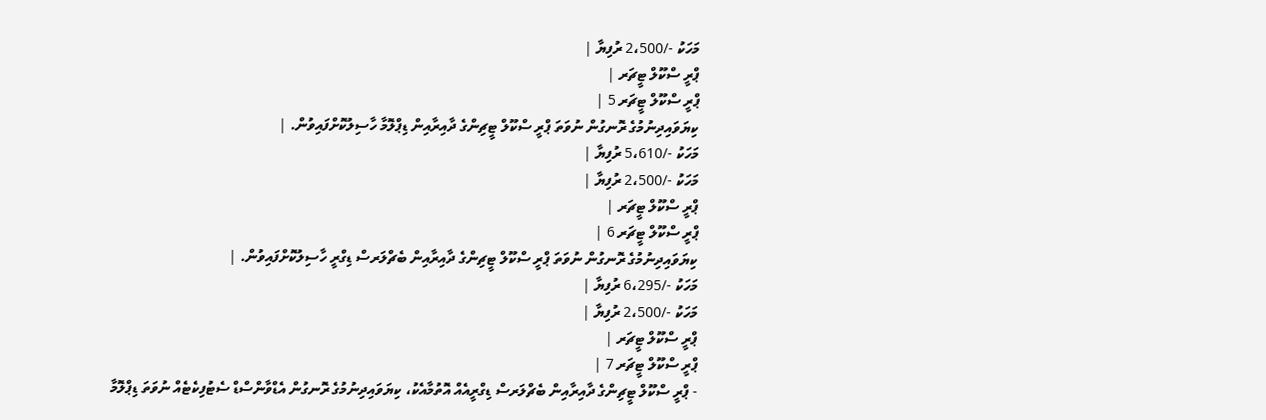މަހަކު -/2،500 ރުފިޔާ |
ޕްރީ ސްކޫލް ޓީޗަރ |
ޕްރީ ސްކޫލް ޓީޗަރ 5 |
ކިޔަވައިދިނުމުގެ ރޮނގުން ނުވަތަ ޕްރީ ސްކޫލް ޓީޗިންގެ ދާއިރާއިން ޑިޕްލޮމާ ހާސިލުކޮށްފައިވުން. |
މަހަކު -/5،610 ރުފިޔާ |
މަހަކު -/2،500 ރުފިޔާ |
ޕްރީ ސްކޫލް ޓީޗަރ |
ޕްރީ ސްކޫލް ޓީޗަރ 6 |
ކިޔަވައިދިނުމުގެ ރޮނގުން ނުވަތަ ޕްރީ ސްކޫލް ޓީޗިންގެ ދާއިރާއިން ބެޗްލަރސް ޑިގްރީ ހާސިލުކޮށްފައިވުން. |
މަހަކު -/6،295 ރުފިޔާ |
މަހަކު -/2،500 ރުފިޔާ |
ޕްރީ ސްކޫލް ޓީޗަރ |
ޕްރީ ސްކޫލް ޓީޗަރ 7 |
- ޕްރީ ސްކޫލް ޓީޗިންގެ ދާއިރާއިން ބެޗްލަރސް ޑިގްރީއެއް އޮތުމާއެކު، ކިޔަވައިދިނުމުގެ ރޮނގުން އެޑްވާންސްޑް ސެޓުފިކެޓެއް ނުވަތަ ޑިޕްލޮމާ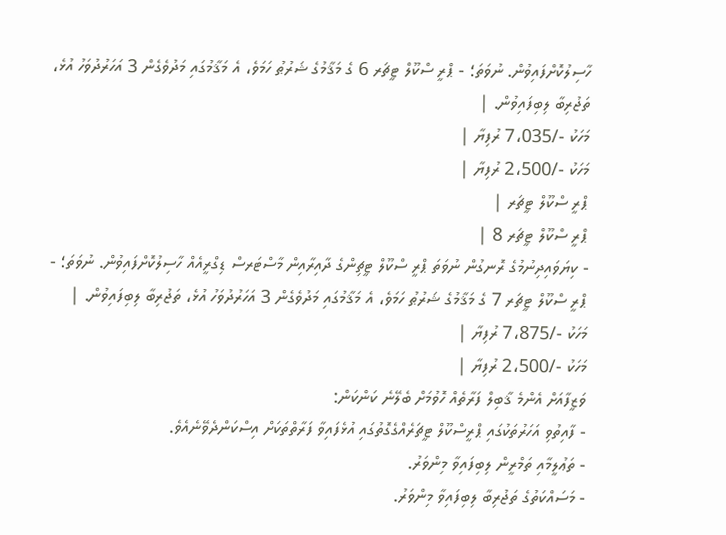ހާސިލުކޮށްފައިވުން. ނުވަތަ؛ - ޕްރީ ސްކޫލް ޓީޗަރ 6 ގެ މަޤާމުގެ ޝަރުޠު ހަމަވެ، އެ މަޤާމުގައި މަދުވެގެން 3 އަހަރުދުވަހު އުޅެ، ތަޖުރިބާ ލިބިފައިވުން. |
މަހަކު -/7،035 ރުފިޔާ |
މަހަކު -/2،500 ރުފިޔާ |
ޕްރީ ސްކޫލް ޓީޗަރ |
ޕްރީ ސްކޫލް ޓީޗަރ 8 |
- ކިޔަވައިދިނުމުގެ ރޮނގުން ނުވަތަ ޕްރީ ސްކޫލް ޓީޗިންގެ ދާއިރާއިން މާސްޓަރސް ޑިގްރީއެއް ހާސިލުކޮށްފައިވުން. ނުވަތަ؛ - ޕްރީ ސްކޫލް ޓީޗަރ 7 ގެ މަޤާމުގެ ޝަރުޠު ހަމަވެ، އެ މަޤާމުގައި މަދުވެގެން 3 އަހަރުދުވަހު އުޅެ، ތަޖުރިބާ ލިބިފައިވުން. |
މަހަކު -/7،875 ރުފިޔާ |
މަހަކު -/2،500 ރުފިޔާ |
ވަޒީފާއަށް އެންމެ ޤާބިލް ފަރާތެއް ހޮވުމަށް ބެލޭނެ ކަންކަން:
- ފާއިތުވި އަހަރުތަކުގައި ޕްރީސްކޫލް ޓީޗަރެއްގެގޮތުގައި އުޅެފައިވާ ފަރާތްތަކަށް އިސްކަންދެވޭނެއެވެ.
- ތަޢުލީމާއި ތަމްރީން ލިބިފައިވާ މިންވަރު.
- މަސައްކަތުގެ ތަޖުރިބާ ލިބިފައިވާ މިންވަރު.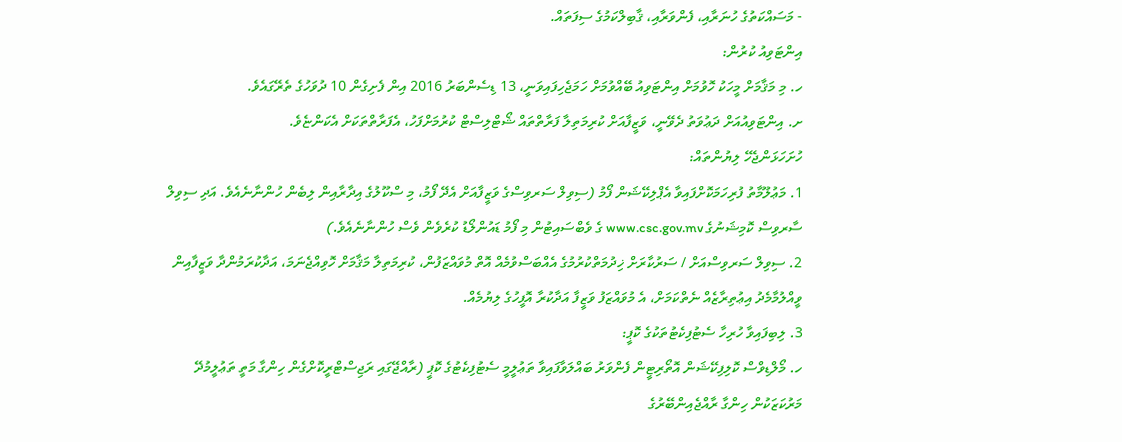- މަސައްކަތުގެ ހުނަރާއި، ފެންވަރާއި، ޤާބިލްކަމުގެ ސިފަތައް.
އިންޓަވިއު ކުރުން:
ހ. މި މަޤާމަށް މީހަކު ހޮވުމަށް އިންޓަވިއު ބޭއްވުމަށް ހަމަޖެހިފައިވަނީ، 13 ޑިސެންބަރު 2016 އިން ފެށިގެން 10 ދުވަހުގެ ތެރޭގައެވެ.
ށ. އިންޓަވިއުއަށް ދަޢުވަތު ދެވޭނީ، ވަޒީފާއަށް ކުރިމަތިލާ ފަރާތްތައް ޝޯޓްލިސްޓް ކުރުމަށްފަހު، އެފަރާތްތަކަށް އެކަންޏެވެ.
ހުށަހަޅަންޖެހޭ ލިޔުންތައް:
1. މަޢުލޫމާތު ފުރިހަމަކޮށްފައިވާ އެޕްލިކޭޝަން ފޯމު (ސިވިލް ސަރވިސްގެ ވަޒީފާއަށް އެދޭ ފޯމު، މި ސްކޫލުގެ އިދާރާއިން ލިބެން ހުންނާނެއެވެ. އަދި ސިވިލް ސާރވިސް ކޮމިޝަނުގެ www.csc.gov.mv ގެ ވެބްސައިޓުން މި ފޯމު ޑައުންލޯޑު ކުރެވެން ވެސް ހުންނާނެއެވެ.)
2. ސިވިލް ސަރވިސްއަށް / ސަރުކާރަށް ޚިދުމަތްކުރުމުގެ އެއްބަސްވުމެއް އޮތް މުވައްޒަފުން، ކުރިމަތިލާ މަޤާމަށް ހޮވިއްޖެނަމަ، އަދާކުރަމުންދާ ވަޒީފާއިން ވީއްލުމާމެދު އިޢުތިރާޒެއް ނެތްކަމަށް، އެ މުވައްޒަފު ވަޒީފާ އަދާކުރާ އޮފީހުގެ ލިޔުމެއް.
3. ލިބިފައިވާ ހުރިހާ ސެޓުފިކެޓުތަކުގެ ކޮޕީ:
ހ. މޯލްޑިވްސް ކޮލިފިކޭޝަން އޮތޯރިޓީން ފެންވަރު ބައްލަވާފައިވާ ތަޢުލީމީ ސެޓުފިކެޓުގެ ކޮޕީ (ރާއްޖޭގައި ރަޖިސްޓްރީކޮށްގެން ހިންގާ މަތީ ތަޢުލީމުދޭ މަރުކަޒަކުން ހިންގާ ރާއްޖެއިންބޭރުގެ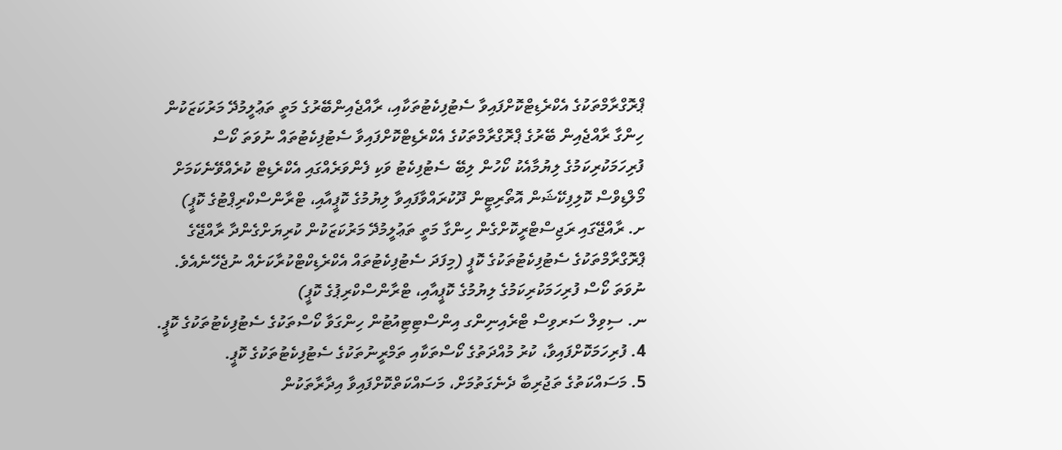ޕްރޮގްރާމްތަކުގެ އެކްރެޑިޓްކޮށްފައިވާ ސެޓުފިކެޓުތަކާއި، ރާއްޖެއިންބޭރުގެ މަތީ ތަޢުލީމުދޭ މަރުކަޒަކުން ހިންގާ ރާއްޖެއިން ބޭރުގެ ޕްރޮގްރާމްތަކުގެ އެކްރެޑިޓްކޮށްފައިވާ ސެޓުފިކެޓުތައް ނުވަތަ ކޯސް ފުރިހަމަކުރިކަމުގެ ލިޔުމާއެކު ކޯހުން ލިބޭ ސެޓުފިކެޓު ވަކި ފެންވަރެއްގައި އެކްރެޑިޓް ކުރެއްވޭނެކަމަށް މޯލްޑިވްސް ކޮލިފިކޭޝަން އޮތޯރިޓީން ދޫކުރައްވާފައިވާ ލިޔުމުގެ ކޮޕީއާއި، ޓްރާންސްކްރިޕްޓުގެ ކޮޕީ)
ށ. ރާއްޖޭގައި ރަޖިސްޓްރީކޮށްގެން ހިންގާ މަތީ ތަޢުލީމުދޭ މަރުކަޒަކުން ކުރިޔަށްގެންދާ ރާއްޖޭގެ ޕްރޮގްރާމްތަކުގެ ސެޓުފިކެޓުތަކުގެ ކޮޕީ (މިފަދަ ސެޓުފިކެޓުތައް އެކްރެޑިކްޓްކުރާކަށެއް ނުޖެހޭނެއެވެ. ނުވަތަ ކޯސް ފުރިހަމަކުރިކަމުގެ ލިޔުމުގެ ކޮޕީއާއި، ޓްރާންސްކްރިޕުގެ ކޮޕީ)
ނ. ސިވިލް ސަރވިސް ޓްރެއިނިންގ އިންސްޓިޓިއުޓުން ހިންގަވާ ކޯސްތަކުގެ ސެޓުފިކެޓުތަކުގެ ކޮޕީ.
4. ފުރިހަމަކޮށްފައިވާ، ކުރު މުއްދަތުގެ ކޯސްތަކާއި ތަމްރީނުތަކުގެ ސެޓުފިކެޓުތަކުގެ ކޮޕީ.
5. މަސައްކަތުގެ ތަޖުރިބާ ދެނެގަތުމަށް، މަސައްކަތްކޮށްފައިވާ އިދާރާތަކުން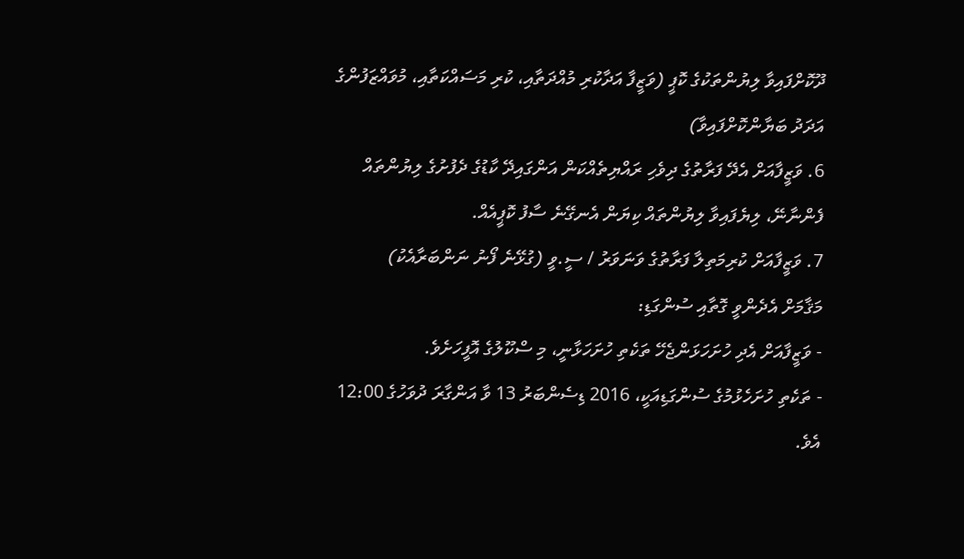ދޫކޮށްފައިވާ ލިޔުންތަކުގެ ކޮޕީ (ވަޒީފާ އަދާކުރި މުއްދަތާއި، ކުރި މަސައްކަތާއި، މުވައްޒަފުންގެ އަދަދު ބަޔާންކޮށްފައިވާ)
6. ވަޒީފާއަށް އެދޭ ފަރާތުގެ ދިވެހި ރައްޔިތެއްކަން އަންގައިދޭ ކާޑުގެ ދެފުށުގެ ލިޔުންތައް ފެންނާނޭ، ލިޔެފައިވާ ލިޔުންތައް ކިޔަން އެނގޭނެ ސާފު ކޮޕީއެއް.
7. ވަޒީފާއަށް ކުރިމަތިލާ ފަރާތުގެ ވަނަވަރު / ސީ.ވީ (ގުޅޭނެ ފޯނު ނަންބަރާއެކު)
މަޤާމަށް އެދެންވީ ގޮތާއި ސުންގަޑި:
- ވަޒީފާއަށް އެދި ހުށަހަޅަންޖެހޭ ތަކެތި ހުށަހަޅާނީ، މި ސްކޫލުގެ އޮފީހަށެވެ.
- ތަކެތި ހުށަހެޅުމުގެ ސުންގަޑިއަކީ، 2016 ޑިސެންބަރު 13 ވާ އަންގާރަ ދުވަހުގެ 12:00 އެވެ.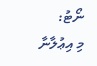ނޯޓު:
މި އިޢުލާނާ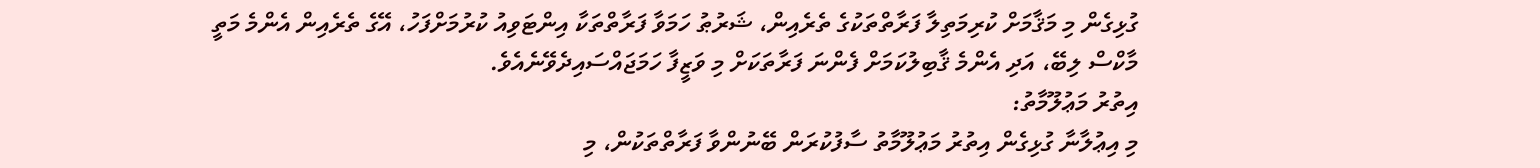ގުޅިގެން މި މަޤާމަށް ކުރިމަތިލާ ފަރާތްތަކުގެ ތެރެއިން، ޝަރުޠު ހަމަވާ ފަރާތްތަކާ އިންޓަވިއު ކުރުމަށްފަހު، އޭގެ ތެރެއިން އެންމެ މަތީ މާކްސް ލިބޭ، އަދި އެންމެ ޤާބިލުކަމަށް ފެންނަ ފަރާތަކަށް މި ވަޒީފާ ހަމަޖައްސައިދެވޭނެއެވެ.
އިތުރު މަޢުލޫމާތު:
މި އިޢުލާނާ ގުޅިގެން އިތުރު މަޢުލޫމާތު ސާފުކުރަން ބޭނުންވާ ފަރާތްތަކުން، މި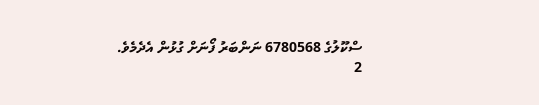ސްކޫލުގެ 6780568 ނަންބަރު ފޯނަށް ގުޅުން އެދެމެވެ.
2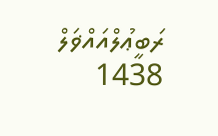ރަބީޢުލްއައްޥަލް 1438